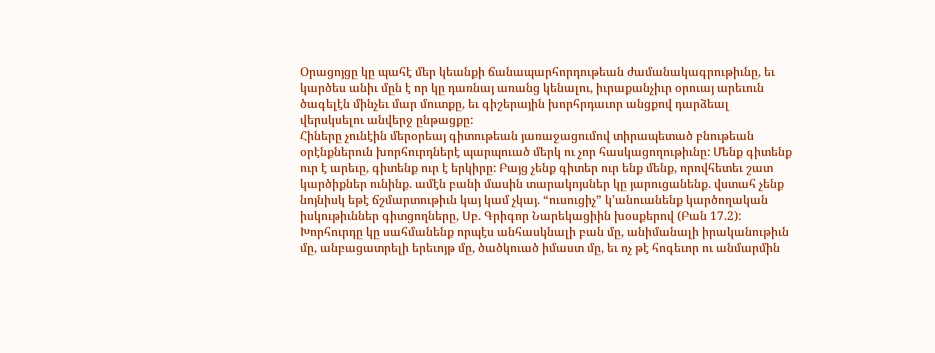Օրացոյցը կը պահէ մեր կեանքի ճանապարհորդութեան ժամանակագրութիւնը, եւ կարծես անիւ մըն է որ կը դառնայ առանց կենալու, իւրաքանչիւր օրուայ արեւուն ծագելէն մինչեւ մար մուտքը, եւ գիշերային խորհրդաւոր անցքով դարձեալ վերսկսելու անվերջ ընթացքը:
Հիները չունէին մերօրեայ գիտութեան յառաջացումով տիրապետած բնութեան օրէնքներուն խորհուրդներէ պարպուած մերկ ու չոր հասկացողութիւնը: Մենք գիտենք ուր է արեւը, գիտենք ուր է երկիրը: Բայց չենք գիտեր ուր ենք մենք, որովհետեւ շատ կարծիքներ ունինք. ամէն բանի մասին տարակոյսներ կը յարուցանենք. վստահ չենք նոյնիսկ եթէ ճշմարտութիւն կայ կամ չկայ. “ուսուցիչ” կ’անուանենք կարծողական իսկութիւններ գիտցողները, Սբ. Գրիգոր Նարեկացիին խօսքերով (Բան 17.2):
Խորհուրդը կը սահմանենք որպէս անհասկնալի բան մը, անիմանալի իրականութիւն մը, անբացատրելի երեւոյթ մը, ծածկուած իմաստ մը, եւ ոչ թէ հոգեւոր ու անմարմին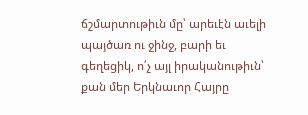ճշմարտութիւն մը՝ արեւէն աւելի պայծառ ու ջինջ, բարի եւ գեղեցիկ, ո՛չ այլ իրականութիւն՝ քան մեր Երկնաւոր Հայրը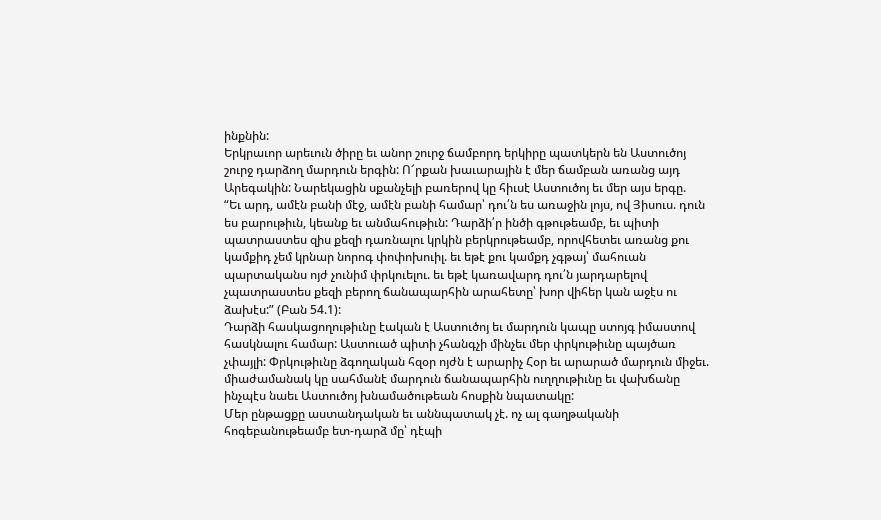ինքնին:
Երկրաւոր արեւուն ծիրը եւ անոր շուրջ ճամբորդ երկիրը պատկերն են Աստուծոյ շուրջ դարձող մարդուն երգին: Ո՜րքան խաւարային է մեր ճամբան առանց այդ Արեգակին: Նարեկացին սքանչելի բառերով կը հիւսէ Աստուծոյ եւ մեր այս երգը.
“Եւ արդ, ամէն բանի մէջ, ամէն բանի համար՝ դու՛ն ես առաջին լոյս, ով Յիսուս. դուն ես բարութիւն, կեանք եւ անմահութիւն: Դարձի՛ր ինծի գթութեամբ, եւ պիտի պատրաստես զիս քեզի դառնալու կրկին բերկրութեամբ, որովհետեւ առանց քու կամքիդ չեմ կրնար նորոգ փոփոխուիլ. եւ եթէ քու կամքդ չգթայ՝ մահուան պարտականս ոյժ չունիմ փրկուելու. եւ եթէ կառավարդ դու՛ն յարդարելով չպատրաստես քեզի բերող ճանապարհին արահետը՝ խոր վիհեր կան աջէս ու ձախէս:” (Բան 54.1):
Դարձի հասկացողութիւնը էական է Աստուծոյ եւ մարդուն կապը ստոյգ իմաստով հասկնալու համար: Աստուած պիտի չհանգչի մինչեւ մեր փրկութիւնը պայծառ չփայլի: Փրկութիւնը ձգողական հզօր ոյժն է արարիչ Հօր եւ արարած մարդուն միջեւ. միաժամանակ կը սահմանէ մարդուն ճանապարհին ուղղութիւնը եւ վախճանը ինչպէս նաեւ Աստուծոյ խնամածութեան հոսքին նպատակը:
Մեր ընթացքը աստանդական եւ աննպատակ չէ. ոչ ալ գաղթականի հոգեբանութեամբ ետ-դարձ մը՝ դէպի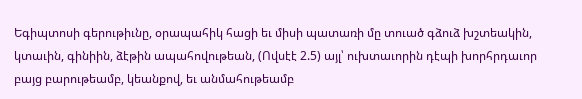Եգիպտոսի գերութիւնը, օրապահիկ հացի եւ միսի պատառի մը տուած գձուձ խշտեակին, կտաւին, գինիին, ձէթին ապահովութեան, (Ովսէէ 2.5) այլ՝ ուխտաւորին դէպի խորհրդաւոր բայց բարութեամբ, կեանքով, եւ անմահութեամբ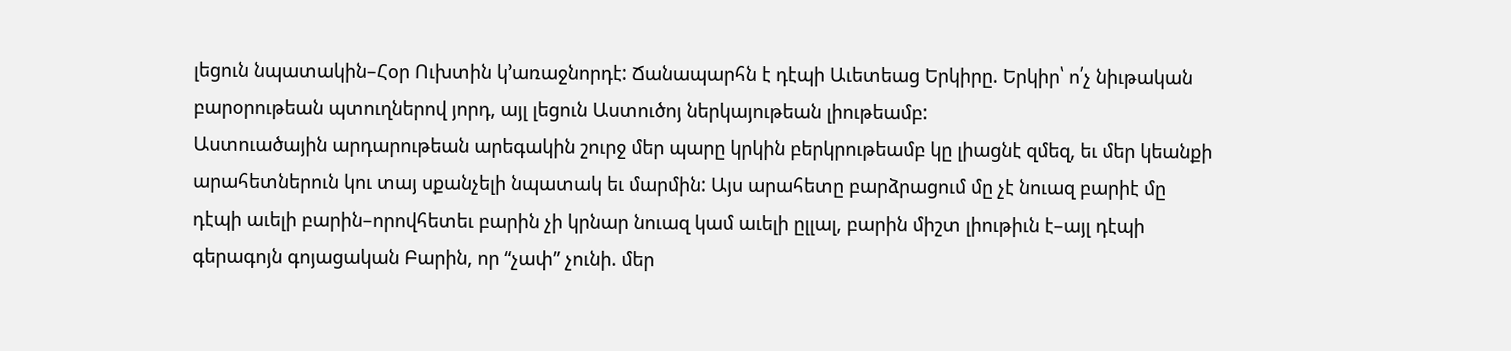լեցուն նպատակին–Հօր Ուխտին կ’առաջնորդէ: Ճանապարհն է դէպի Աւետեաց Երկիրը. Երկիր՝ ո՛չ նիւթական բարօրութեան պտուղներով յորդ, այլ լեցուն Աստուծոյ ներկայութեան լիութեամբ:
Աստուածային արդարութեան արեգակին շուրջ մեր պարը կրկին բերկրութեամբ կը լիացնէ զմեզ, եւ մեր կեանքի արահետներուն կու տայ սքանչելի նպատակ եւ մարմին: Այս արահետը բարձրացում մը չէ նուազ բարիէ մը դէպի աւելի բարին–որովհետեւ բարին չի կրնար նուազ կամ աւելի ըլլալ, բարին միշտ լիութիւն է–այլ դէպի գերագոյն գոյացական Բարին, որ “չափ” չունի. մեր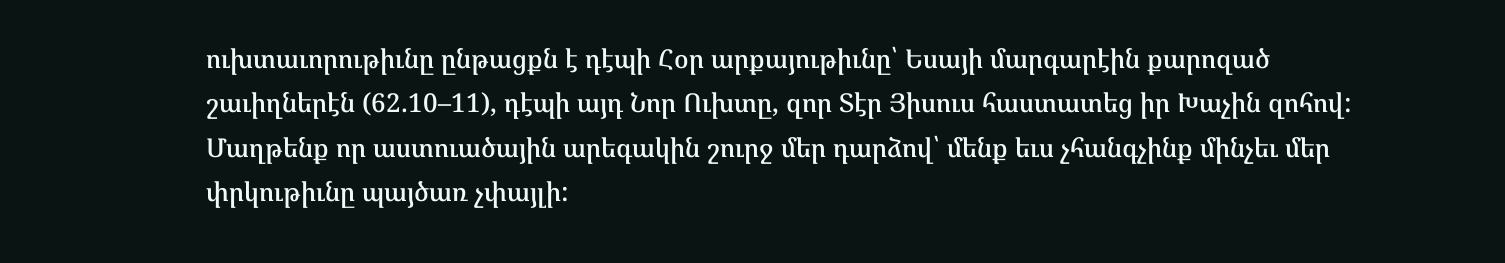ուխտաւորութիւնը ընթացքն է դէպի Հօր արքայութիւնը՝ Եսայի մարգարէին քարոզած շաւիղներէն (62.10–11), դէպի այդ Նոր Ուխտը, զոր Տէր Յիսուս հաստատեց իր Խաչին զոհով:
Մաղթենք որ աստուածային արեգակին շուրջ մեր դարձով՝ մենք եւս չհանգչինք մինչեւ մեր փրկութիւնը պայծառ չփայլի: